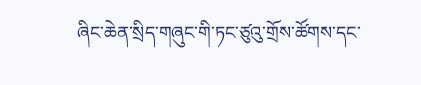ཞིང་ཆེན་སྲིད་གཞུང་གི་ཏང་ཙུའུ་གྲོས་ཚོགས་དང་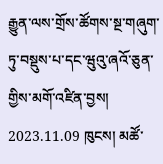རྒྱུན་ལས་གྲོས་ཚོགས་སྔ་གཞུག་ཏུ་བསྡུས་པ་དང་ཝུའུ་ཞའོ་ཅུན་གྱིས་མགོ་འཛིན་བྱས།
2023.11.09 ཁུངས། མཚོ་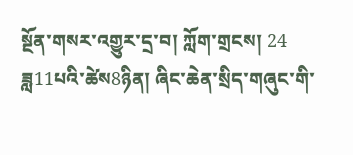སྔོན་གསར་འགྱུར་དྲ་བ། ཀློག་གྲངས། 24
ཟླ11པའི་ཚེས8ཉིན། ཞིང་ཆེན་སྲིད་གཞུང་གི་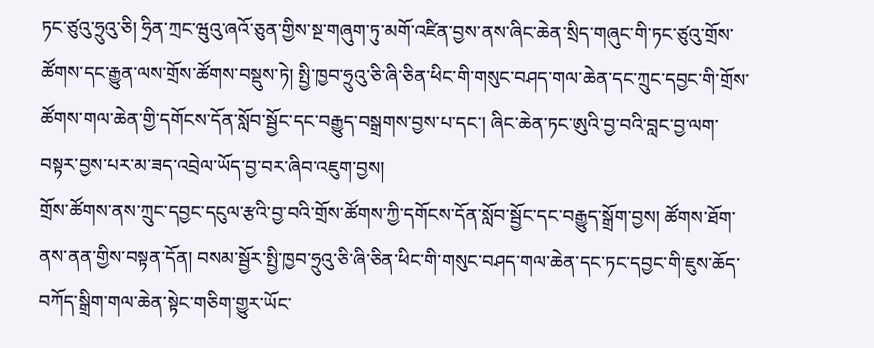ཏང་ཙུའུ་ཧྲུའུ་ཅི། ཧྲིན་ཀྲང་ཝུའུ་ཞའོ་ཅུན་གྱིས་སྔ་གཞུག་ཏུ་མགོ་འཛིན་བྱས་ནས་ཞིང་ཆེན་སྲིད་གཞུང་གི་ཏང་ཙུའུ་གྲོས་ཚོགས་དང་རྒྱུན་ལས་གྲོས་ཚོགས་བསྡུས་ཏེ། སྤྱི་ཁྱབ་ཧྲུའུ་ཅི་ཞི་ཅིན་ཕིང་གི་གསུང་བཤད་གལ་ཆེན་དང་ཀྲུང་དབྱང་གི་གྲོས་ཚོགས་གལ་ཆེན་གྱི་དགོངས་དོན་སློབ་སྦྱོང་དང་བརྒྱུད་བསྒྲགས་བྱས་པ་དང་། ཞིང་ཆེན་ཏང་ཨུའི་བྱ་བའི་བླང་བྱ་ལག་བསྟར་བྱས་པར་མ་ཟད་འབྲེལ་ཡོད་བྱ་བར་ཞིབ་འཇུག་བྱས།
གྲོས་ཚོགས་ནས་ཀྲུང་དབྱང་དངུལ་རྩའི་བྱ་བའི་གྲོས་ཚོགས་ཀྱི་དགོངས་དོན་སློབ་སྦྱོང་དང་བརྒྱུད་སྒྲོག་བྱས། ཚོགས་ཐོག་ནས་ནན་གྱིས་བསྟན་དོན། བསམ་སྦྱོར་སྤྱི་ཁྱབ་ཧྲུའུ་ཅི་ཞི་ཅིན་ཕིང་གི་གསུང་བཤད་གལ་ཆེན་དང་ཏང་དབྱང་གི་ཇུས་ཆོད་བཀོད་སྒྲིག་གལ་ཆེན་སྟེང་གཅིག་གྱུར་ཡོང་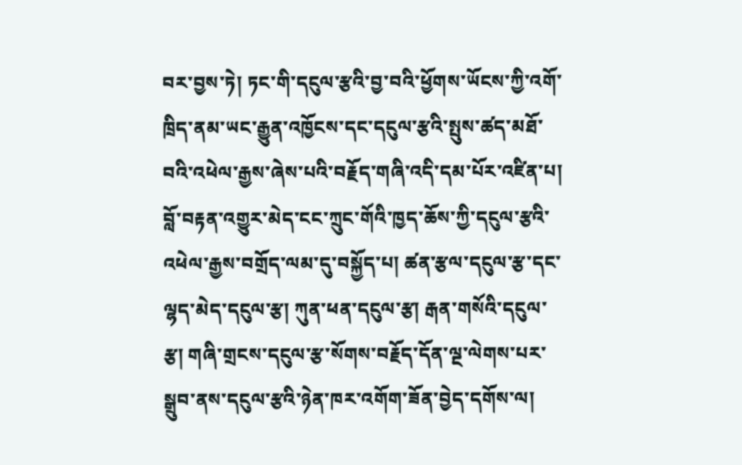བར་བྱས་ཏེ། ཏང་གི་དངུལ་རྩའི་བྱ་བའི་ཕྱོགས་ཡོངས་ཀྱི་འགོ་ཁྲིད་ནམ་ཡང་རྒྱུན་འཁྱོངས་དང་དངུལ་རྩའི་སྤུས་ཚད་མཐོ་བའི་འཕེལ་རྒྱས་ཞེས་པའི་བརྗོད་གཞི་འདི་དམ་པོར་འཛིན་པ། བློ་བརྟན་འགྱུར་མེད་ངང་ཀྲུང་གོའི་ཁྱད་ཆོས་ཀྱི་དངུལ་རྩའི་འཕེལ་རྒྱས་བགྲོད་ལམ་དུ་བསྐྱོད་པ། ཚན་རྩལ་དངུལ་རྩ་དང་ལྷད་མེད་དངུལ་རྩ། ཀུན་ཕན་དངུལ་རྩ། རྒན་གསོའི་དངུལ་རྩ། གཞི་གྲངས་དངུལ་རྩ་སོགས་བརྗོད་དོན་ལྔ་ལེགས་པར་སྒྲུབ་ནས་དངུལ་རྩའི་ཉེན་ཁར་འགོག་ཟོན་བྱེད་དགོས་ལ།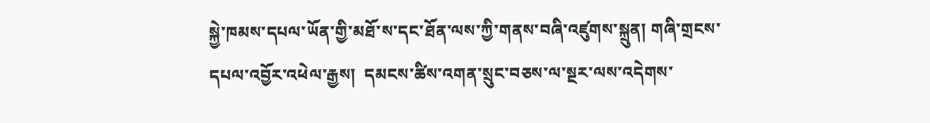སྐྱེ་ཁམས་དཔལ་ཡོན་གྱི་མཐོ་ས་དང་ཐོན་ལས་ཀྱི་གནས་བཞི་འཛུགས་སྐྲུན། གཞི་གྲངས་དཔལ་འབྱོར་འཕེལ་རྒྱས།  དམངས་ཚིས་འགན་སྲུང་བཅས་ལ་སྔར་ལས་འདེགས་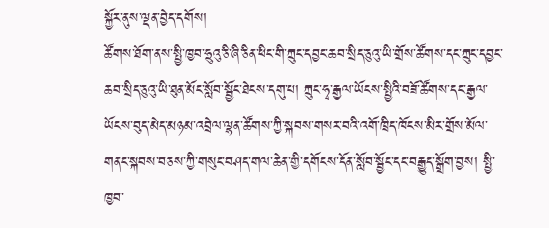སྐྱོར་ནུས་ལྡན་བྱེད་དགོས།
ཚོགས་ཐོག་ནས་སྤྱི་ཁྱབ་ཧྲུའུ་ཅི་ཞི་ཅིན་ཕིང་གི་ཀྲུང་དབྱང་ཆབ་སྲིད་ཅུའུ་ཡི་གྲོས་ཚོགས་དང་ཀྲུང་དབྱང་ཆབ་སྲིད་ཅུའུ་ཡི་ཐུན་མོང་སློབ་སྦྱོང་ཐེངས་དགུ་པ། ཀྲུང་ཧྭ་རྒྱལ་ཡོངས་སྤྱིའི་བཟོ་ཚོགས་དང་རྒྱལ་ཡོངས་བུད་མེད་མཉམ་འབྲེལ་ལྷན་ཚོགས་ཀྱི་སྐབས་གསར་བའི་འགོ་ཁྲིད་ཁོངས་མིར་གྲོས་མོལ་གནང་སྐབས་བཅས་ཀྱི་གསུང་བཤད་གལ་ཆེན་གྱི་དགོངས་དོན་སློབ་སྦྱོང་དང་བརྒྱུད་སྒྲོག་བྱས། སྤྱི་ཁྱབ་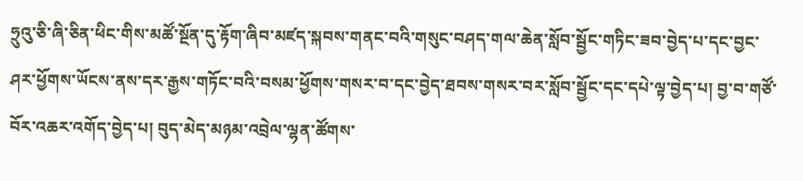ཧྲུའུ་ཅི་ཞི་ཅིན་ཕིང་གིས་མཚོ་སྔོན་དུ་རྟོག་ཞིབ་མཛད་སྐབས་གནང་བའི་གསུང་བཤད་གལ་ཆེན་སློབ་སྦྱོང་གཏིང་ཟབ་བྱེད་པ་དང་བྱང་ཤར་ཕྱོགས་ཡོངས་ནས་དར་རྒྱས་གཏོང་བའི་བསམ་ཕྱོགས་གསར་བ་དང་བྱེད་ཐབས་གསར་བར་སློབ་སྦྱོང་དང་དཔེ་ལྟ་བྱེད་པ། བྱ་བ་གཙོ་བོར་འཆར་འགོད་བྱེད་པ། བུད་མེད་མཉམ་འབྲེལ་ལྷན་ཚོགས་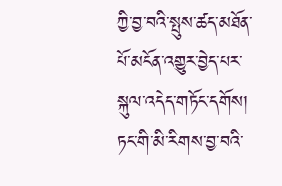ཀྱི་བྱ་བའི་སྤུས་ཚད་མཐོན་པོ་མངོན་འགྱུར་བྱེད་པར་སྐུལ་འདེད་གཏོང་དགོས། ཏང་གི་མི་རིགས་བྱ་བའི་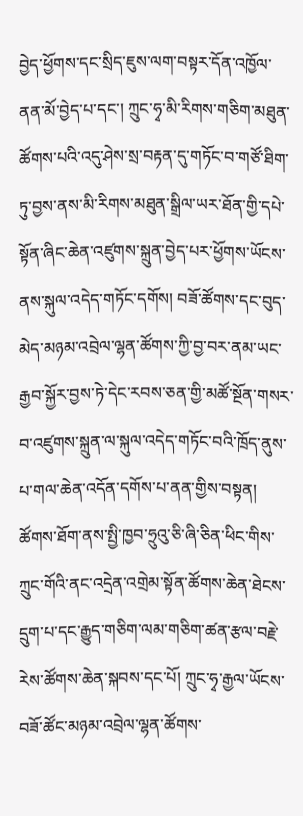བྱེད་ཕྱོགས་དང་སྲིད་ཇུས་ལག་བསྟར་དོན་འཁྱོལ་ནན་མོ་བྱེད་པ་དང་། ཀྲུང་ཧྭ་མི་རིགས་གཅིག་མཐུན་ཚོགས་པའི་འདུ་ཤེས་སྲ་བརྟན་དུ་གཏོང་བ་གཙོ་ཐིག་ཏུ་བྱས་ནས་མི་རིགས་མཐུན་སྒྲིལ་ཡར་ཐོན་གྱི་དཔེ་སྟོན་ཞིང་ཆེན་འཛུགས་སྐྲུན་བྱེད་པར་ཕྱོགས་ཡོངས་ནས་སྐུལ་འདེད་གཏོང་དགོས། བཟོ་ཚོགས་དང་བུད་མེད་མཉམ་འབྲེལ་ལྷན་ཚོགས་ཀྱི་བྱ་བར་ནམ་ཡང་རྒྱབ་སྐྱོར་བྱས་ཏེ་དེང་རབས་ཅན་གྱི་མཚོ་སྔོན་གསར་བ་འཛུགས་སྐྲུན་ལ་སྐུལ་འདེད་གཏོང་བའི་ཁྲོད་ནུས་པ་གལ་ཆེན་འདོན་དགོས་པ་ནན་གྱིས་བསྟན།
ཚོགས་ཐོག་ནས་སྤྱི་ཁྱབ་ཧྲུའུ་ཅི་ཞི་ཅིན་ཕིང་གིས་ཀྲུང་གོའི་ནང་འདྲེན་འགྲེམ་སྟོན་ཚོགས་ཆེན་ཐེངས་དྲུག་པ་དང་རྒྱུད་གཅིག་ལམ་གཅིག་ཚན་རྩལ་བརྗེ་རེས་ཚོགས་ཆེན་སྐབས་དང་པོ། ཀྲུང་ཧྭ་རྒྱལ་ཡོངས་བཟོ་ཚོང་མཉམ་འབྲེལ་ལྷན་ཚོགས་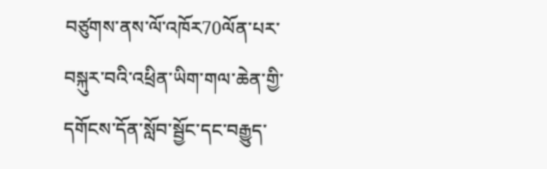བཙུགས་ནས་ལོ་འཁོར70ལོན་པར་བསྐུར་བའི་འཕྲིན་ཡིག་གལ་ཆེན་གྱི་དགོངས་དོན་སློབ་སྦྱོང་དང་བརྒྱུད་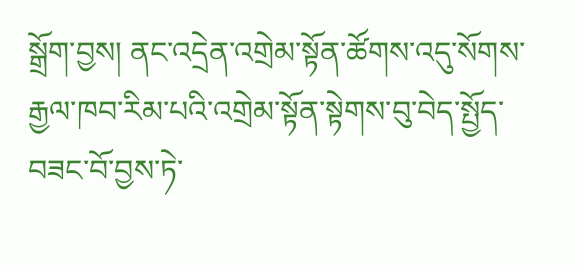སྒྲོག་བྱས། ནང་འདྲེན་འགྲེམ་སྟོན་ཚོགས་འདུ་སོགས་རྒྱལ་ཁབ་རིམ་པའི་འགྲེམ་སྟོན་སྟེགས་བུ་བེད་སྤྱོད་བཟང་བོ་བྱས་ཏེ་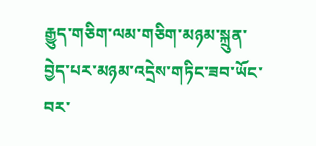རྒྱུད་གཅིག་ལམ་གཅིག་མཉམ་སྐྲུན་བྱེད་པར་མཉམ་འདྲེས་གཏིང་ཟབ་ཡོང་བར་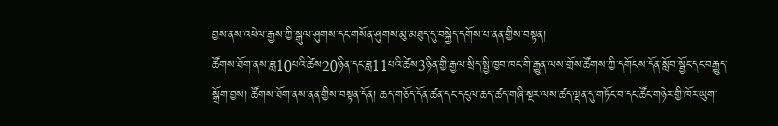བྱས་ནས་འཕེལ་རྒྱས་ཀྱི་སྒུལ་ཤུགས་དང་གསོན་ཤུགས་མུ་མཐུད་དུ་བསྐྱེད་དགོས་པ་ནན་གྱིས་བསྟན།
ཚོགས་ཐོག་ནས་ཟླ10པའི་ཚེས20ཉིན་དང་ཟླ11པའི་ཚེས3ཉིན་གྱི་རྒྱལ་སྲིད་སྤྱི་ཁྱབ་ཁང་གི་རྒྱུན་ལས་གྲོས་ཚོགས་ཀྱི་དགོངས་དོན་སློབ་སྦྱོང་དང་བརྒྱུད་སྒྲོག་བྱས། ཚོགས་ཐོག་ནས་ནན་གྱིས་བསྟན་དོན། ཆད་གཅོད་དོན་ཚན་དང་དངུལ་ཆད་ཚད་གཞི་སྔར་ལས་ཚད་ལྡན་དུ་གཏོང་བ་དང་ཚོང་གཉེར་གྱི་ཁོར་ཡུག་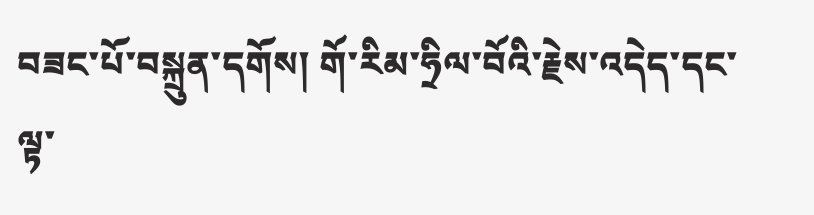བཟང་པོ་བསྐྲུན་དགོས། གོ་རིམ་ཧྲིལ་བོའི་རྗེས་འདེད་དང་ལྟ་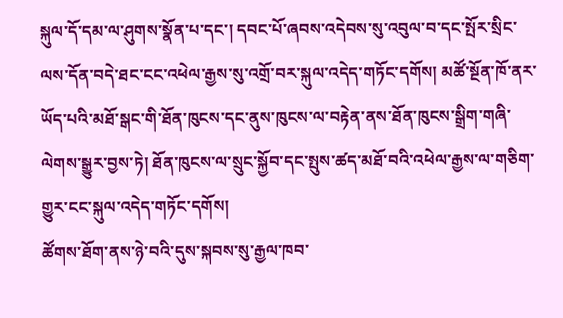སྐུལ་དོ་དམ་ལ་ཤུགས་སྣོན་པ་དང་། དབང་པོ་ཞབས་འདེབས་སུ་འབུལ་བ་དང་སྤོར་སྲིང་ལས་དོན་བདེ་ཐང་ངང་འཕེལ་རྒྱས་སུ་འགྲོ་བར་སྐུལ་འདེད་གཏོང་དགོས། མཚོ་སྔོན་ཁོ་ནར་ཡོད་པའི་མཐོ་སྒང་གི་ཐོན་ཁུངས་དང་ནུས་ཁུངས་ལ་བརྟེན་ནས་ཐོན་ཁུངས་སྒྲིག་གཞི་ལེགས་སྒྱུར་བྱས་ཏེ། ཐོན་ཁུངས་ལ་སྲུང་སྐྱོབ་དང་སྤུས་ཚད་མཐོ་བའི་འཕེལ་རྒྱས་ལ་གཅིག་གྱུར་ངང་སྐུལ་འདེད་གཏོང་དགོས།
ཚོགས་ཐོག་ནས་ཉེ་བའི་དུས་སྐབས་སུ་རྒྱལ་ཁབ་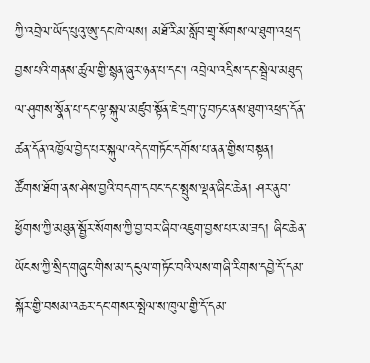ཀྱི་འབྲེལ་ཡོད་པུའུ་ཨུ་དང་ཁེ་ལས། མཐོ་རིམ་སློབ་གྲྭ་སོགས་ལ་ཐུག་འཕྲད་བྱས་པའི་གནས་ཚུལ་གྱི་སྙན་ཞུར་ཉན་པ་དང་། འབྲེལ་འདྲིས་དང་སྦྲེལ་མཐུད་ལ་ཤུགས་སྣོན་པ་དང་ལྟ་སྐུལ་མཛུབ་སྟོན་ཇེ་དྲག་ཏུ་བཏང་ནས་ཐུག་འཕྲད་དོན་ཚན་དོན་འཁྱོལ་བྱེད་པར་སྐུལ་འདེད་གཏོང་དགོས་པ་ནན་གྱིས་བསྟན།
ཚོགས་ཐོག་ནས་ཤེས་བྱའི་བདག་དབང་དང་སྤུས་ལྡན་ཞིང་ཆེན། ཤར་ནུབ་ཕྱོགས་ཀྱི་མཐུན་སྦྱོར་སོགས་ཀྱི་བྱ་བར་ཞིབ་འཇུག་བྱས་པར་མ་ཟད། ཞིང་ཆེན་ཡོངས་ཀྱི་སྲིད་གཞུང་གིས་མ་དངུལ་གཏོང་བའི་ལས་གཞི་རིགས་དབྱེ་དོ་དམ་སྐོར་གྱི་བསམ་འཆར་དང་གསར་སྤེལ་ས་ཁུལ་གྱི་དོ་དམ་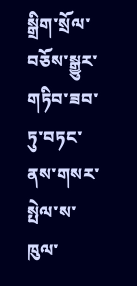སྒྲིག་སྲོལ་བཅོས་སྒྱུར་གཏིབ་ཟབ་ཏུ་བཏང་ནས་གསར་སྤེལ་ས་ཁུལ་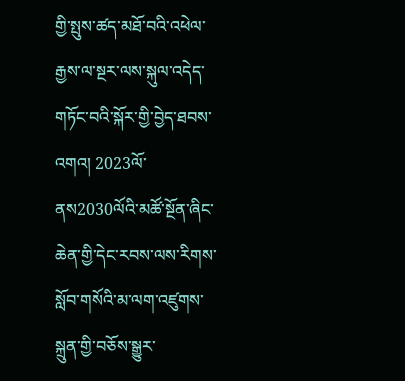གྱི་སྤུས་ཚད་མཐོ་བའི་འཕེལ་རྒྱས་ལ་སྔར་ལས་སྐུལ་འདེད་གཏོང་བའི་སྐོར་གྱི་བྱེད་ཐབས་འགའ། 2023ལོ་ནས2030ལོའི་མཚོ་སྔོན་ཞིང་ཆེན་གྱི་དེང་རབས་ལས་རིགས་སློབ་གསོའི་མ་ལག་འཛུགས་སྐྲུན་གྱི་བཅོས་སྒྱུར་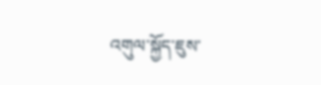འགུལ་སྐྱོད་ཇུས་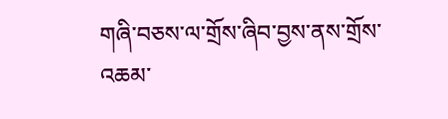གཞི་བཅས་ལ་གྲོས་ཞིབ་བྱས་ནས་གྲོས་འཆམ་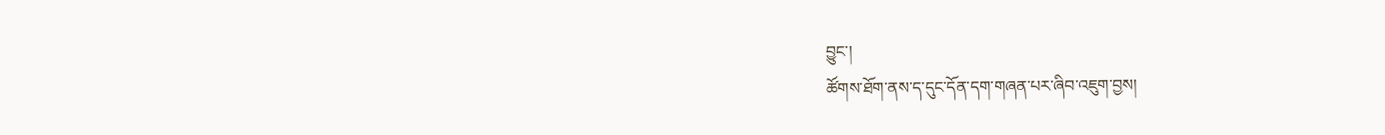བྱུང་།
ཚོགས་ཐོག་ནས་ད་དུང་དོན་དག་གཞན་པར་ཞིབ་འཇུག་བྱས།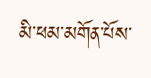མི་ཕམ་མགོན་པོས་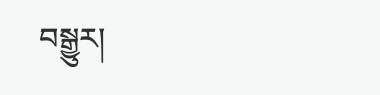བསྒྱུར།